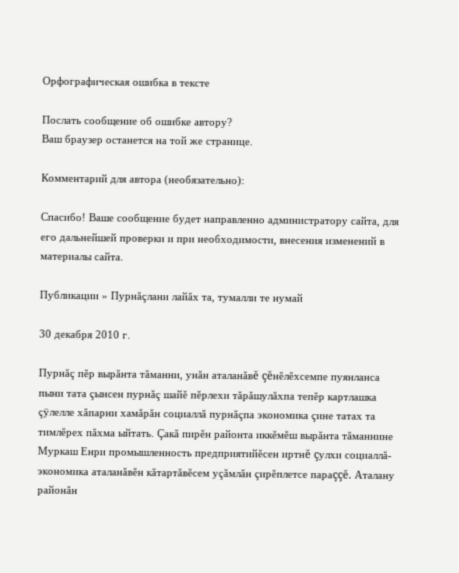Орфографическая ошибка в тексте

Послать сообщение об ошибке автору?
Ваш браузер останется на той же странице.

Комментарий для автора (необязательно):

Спасибо! Ваше сообщение будет направленно администратору сайта, для его дальнейшей проверки и при необходимости, внесения изменений в материалы сайта.

Публикации » Пурнăçлани лайăх та, тумалли те нумай

30 декабря 2010 г.

Пурнăç пĕр вырăнта тăманни, унăн аталанăвĕ çĕнĕлĕхсемпе пуянланса пыни тата çынсен пурнăç шайĕ пĕрлехи тăрăшулăхпа тепĕр картлашка çÿлелле хăпарни хамăрăн социаллă пурнăçпа экономика çине татах та тимлĕрех пăхма ыйтать. Çакă пирĕн районта иккĕмĕш вырăнта тăманнине Муркаш Енри промышленность предприятийĕсен иртнĕ çулхи социаллă-экономика аталанăвĕн кăтартăвĕсем уçăмлăн çирĕплетсе параççĕ. Аталану районăн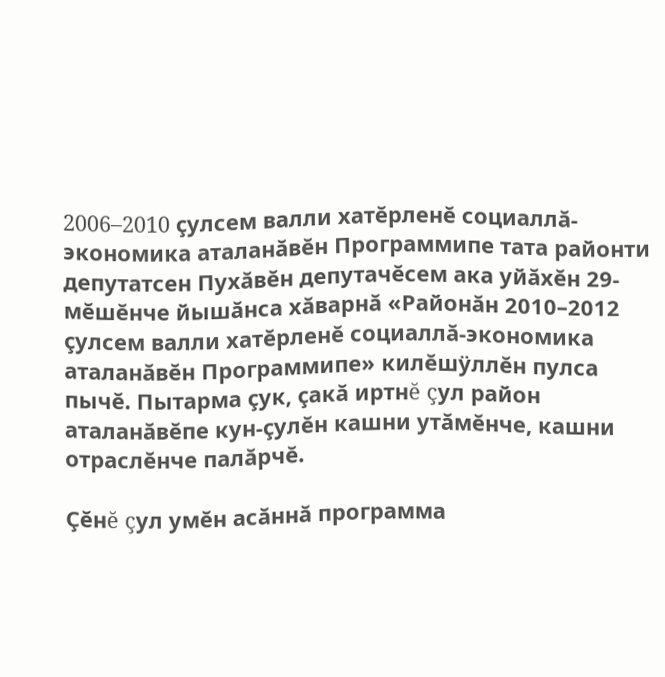2006–2010 çулсем валли хатĕрленĕ социаллă-экономика аталанăвĕн Программипе тата районти депутатсен Пухăвĕн депутачĕсем ака уйăхĕн 29-мĕшĕнче йышăнса хăварнă «Районăн 2010–2012 çулсем валли хатĕрленĕ социаллă-экономика аталанăвĕн Программипе» килĕшÿллĕн пулса пычĕ. Пытарма çук, çакă иртнĕ çул район аталанăвĕпе кун-çулĕн кашни утăмĕнче, кашни отраслĕнче палăрчĕ.

Çĕнĕ çул умĕн асăннă программа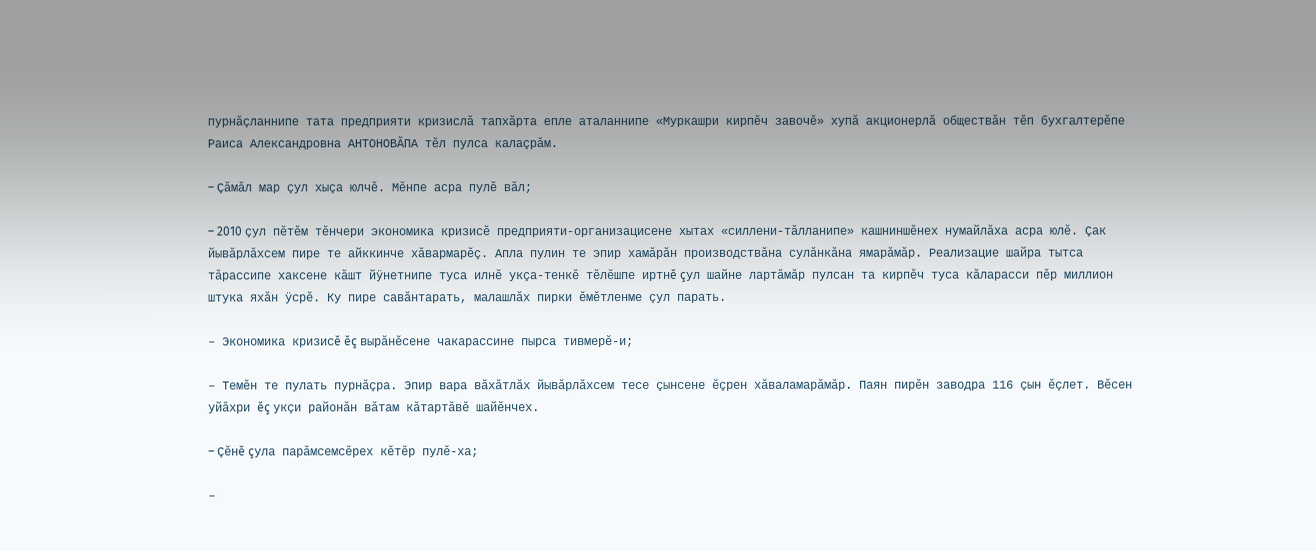пурнăçланнипе тата предприяти кризислă тапхăрта епле аталаннипе «Муркашри кирпĕч завочĕ» хупă акционерлă обществăн тĕп бухгалтерĕпе Раиса Александровна АНТОНОВĂПА тĕл пулса калаçрăм.

– Çăмăл мар çул хыçа юлчĕ. Мĕнпе асра пулĕ вăл;

– 2010 çул пĕтĕм тĕнчери экономика кризисĕ предприяти-организацисене хытах «силлени-тăлланипе» кашниншĕнех нумайлăха асра юлĕ. Çак йывăрлăхсем пире те айккинче хăвармарĕç. Апла пулин те эпир хамăрăн производствăна сулăнкăна ямарăмăр. Реализацие шайра тытса тăрассипе хаксене кăшт йÿнетнипе туса илнĕ укçа-тенкĕ тĕлĕшпе иртнĕ çул шайне лартăмăр пулсан та кирпĕч туса кăларасси пĕр миллион штука яхăн ÿсрĕ. Ку пире савăнтарать, малашлăх пирки ĕмĕтленме çул парать.

– Экономика кризисĕ ĕç вырăнĕсене чакарассине пырса тивмерĕ-и;

– Темĕн те пулать пурнăçра. Эпир вара вăхăтлăх йывăрлăхсем тесе çынсене ĕçрен хăваламарăмăр. Паян пирĕн заводра 116 çын ĕçлет. Вĕсен уйăхри ĕç укçи районăн вăтам кăтартăвĕ шайĕнчех.

– Çĕнĕ çула парăмсемсĕрех кĕтĕр пулĕ-ха;

–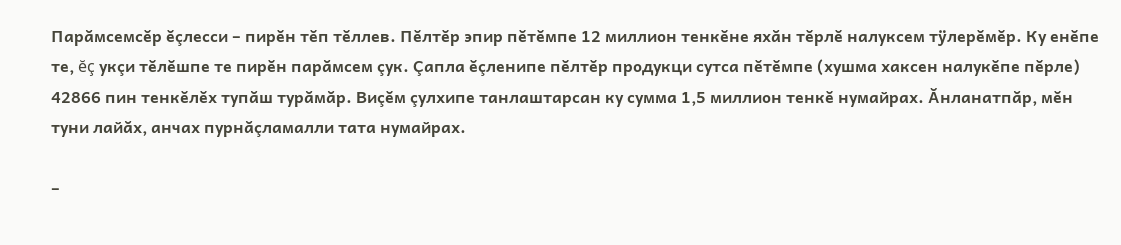Парăмсемсĕр ĕçлесси – пирĕн тĕп тĕллев. Пĕлтĕр эпир пĕтĕмпе 12 миллион тенкĕне яхăн тĕрлĕ налуксем тÿлерĕмĕр. Ку енĕпе те, ĕç укçи тĕлĕшпе те пирĕн парăмсем çук. Çапла ĕçленипе пĕлтĕр продукци сутса пĕтĕмпе (хушма хаксен налукĕпе пĕрле) 42866 пин тенкĕлĕх тупăш турăмăр. Виçĕм çулхипе танлаштарсан ку сумма 1,5 миллион тенкĕ нумайрах. Ăнланатпăр, мĕн туни лайăх, анчах пурнăçламалли тата нумайрах.

–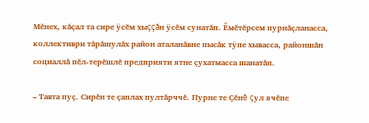Мĕнех, кăçал та сире ÿсĕм хыççăн ÿсĕм сунатăп. Ĕмĕтĕрсем пурнăçланасса, коллективри тăрăшулăх район аталанăвне пысăк тÿпе хывасса, районшăн социаллă пĕл-терĕшлĕ предприяти ятне çухатмасса шанатăп.

– Тавта пуç. Сирĕн те çаплах пултăрччĕ. Пурне те Çĕнĕ çул ячĕпе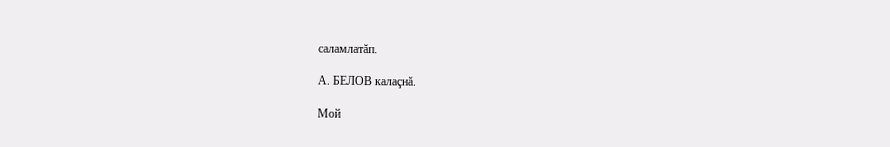саламлатăп.

А. БЕЛОВ калаçнă.

Мой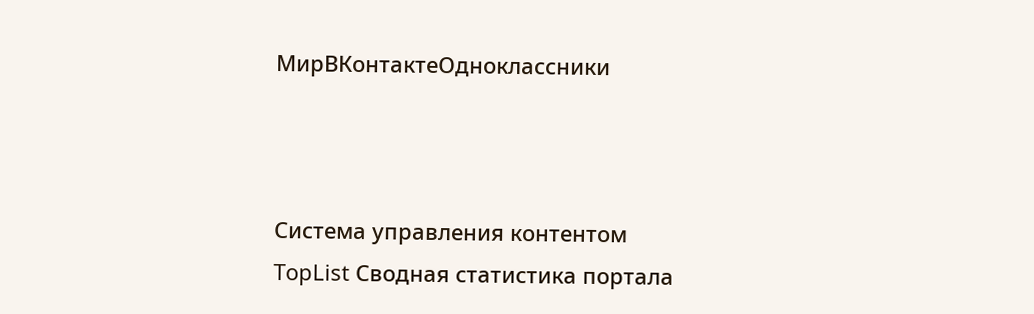МирВКонтактеОдноклассники



Система управления контентом
TopList Сводная статистика портала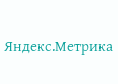Яндекс.Метрика